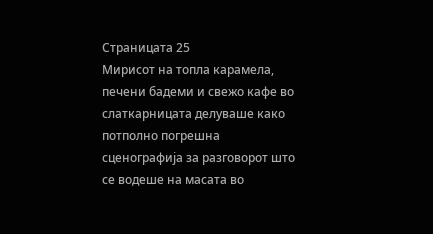Страницата 25
Мирисот на топла карамела, печени бадеми и свежо кафе во слаткарницата делуваше како потполно погрешна сценографија за разговорот што се водеше на масата во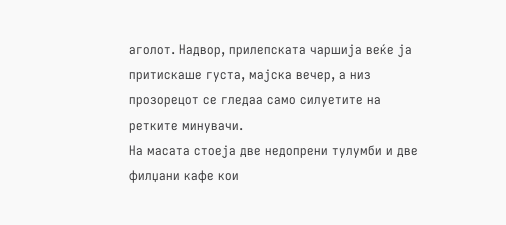аголот. Надвор, прилепската чаршија веќе ја притискаше густа, мајска вечер, а низ прозорецот се гледаа само силуетите на ретките минувачи.
На масата стоеја две недопрени тулумби и две филџани кафе кои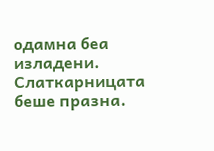одамна беа изладени.
Слаткарницата беше празна.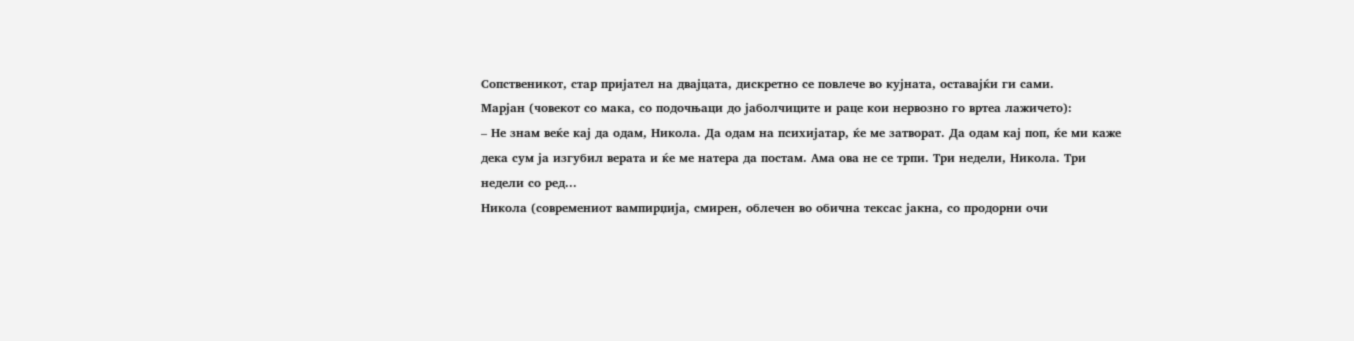Сопственикот, стар пријател на двајцата, дискретно се повлече во кујната, оставајќи ги сами.
Марјан (човекот со мака, со подочњаци до јаболчиците и раце кои нервозно го вртеа лажичето):
– Не знам веќе кај да одам, Никола. Да одам на психијатар, ќе ме затворат. Да одам кај поп, ќе ми каже дека сум ја изгубил верата и ќе ме натера да постам. Ама ова не се трпи. Три недели, Никола. Три недели со ред...
Никола (современиот вампирџија, смирен, облечен во обична тексас јакна, со продорни очи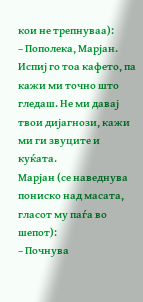кои не трепнуваа):
– Пополека, Марјан. Испиј го тоа кафето, па кажи ми точно што гледаш. Не ми давај твои дијагнози, кажи ми ги звуците и куќата.
Марјан (се наведнува пониско над масата, гласот му паѓа во шепот):
– Почнува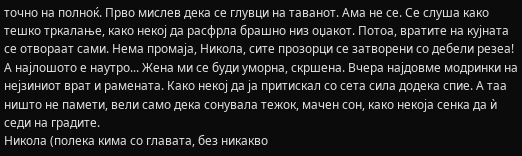точно на полноќ. Прво мислев дека се глувци на таванот. Ама не се. Се слуша како тешко тркалање, како некој да расфрла брашно низ оџакот. Потоа, вратите на кујната се отвораат сами. Нема промаја, Никола, сите прозорци се затворени со дебели резеа! А најлошото е наутро... Жена ми се буди уморна, скршена. Вчера најдовме модринки на нејзиниот врат и рамената. Како некој да ја притискал со сета сила додека спие. А таа ништо не памети, вели само дека сонувала тежок, мачен сон, како некоја сенка да ѝ седи на градите.
Никола (полека кима со главата, без никакво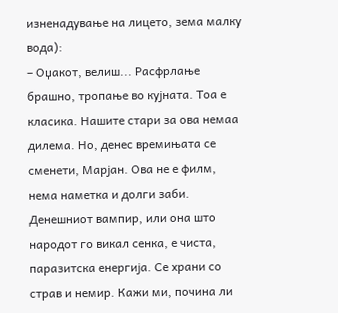изненадување на лицето, зема малку вода):
– Оџакот, велиш... Расфрлање брашно, тропање во кујната. Тоа е класика. Нашите стари за ова немаа дилема. Но, денес времињата се сменети, Марјан. Ова не е филм, нема наметка и долги заби. Денешниот вампир, или она што народот го викал сенка, е чиста, паразитска енергија. Се храни со страв и немир. Кажи ми, почина ли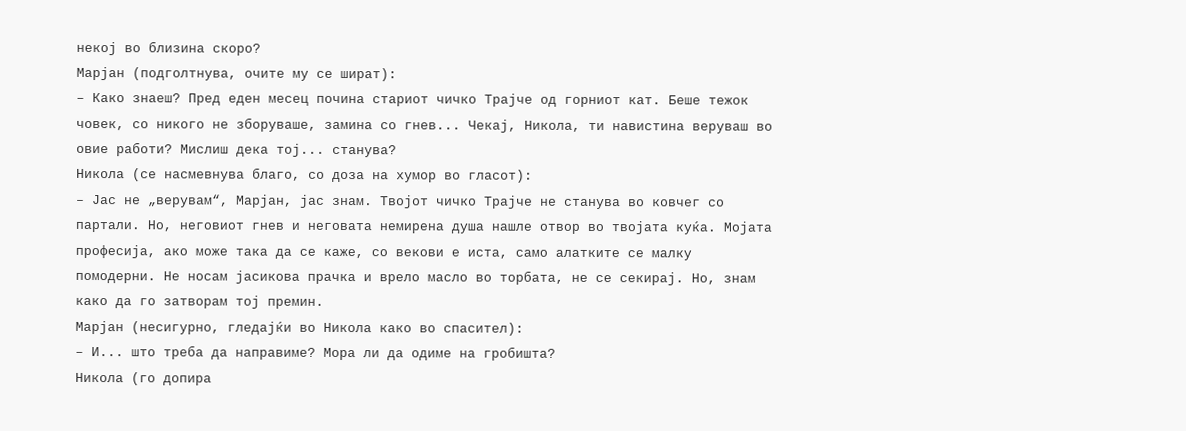некој во близина скоро?
Марјан (подголтнува, очите му се шират):
– Како знаеш? Пред еден месец почина стариот чичко Трајче од горниот кат. Беше тежок човек, со никого не зборуваше, замина со гнев... Чекај, Никола, ти навистина веруваш во овие работи? Мислиш дека тој... станува?
Никола (се насмевнува благо, со доза на хумор во гласот):
– Јас не „верувам“, Марјан, јас знам. Твојот чичко Трајче не станува во ковчег со партали. Но, неговиот гнев и неговата немирена душа нашле отвор во твојата куќа. Мојата професија, ако може така да се каже, со векови е иста, само алатките се малку помодерни. Не носам јасикова прачка и врело масло во торбата, не се секирај. Но, знам како да го затворам тој премин.
Марјан (несигурно, гледајќи во Никола како во спасител):
– И... што треба да направиме? Мора ли да одиме на гробишта?
Никола (го допира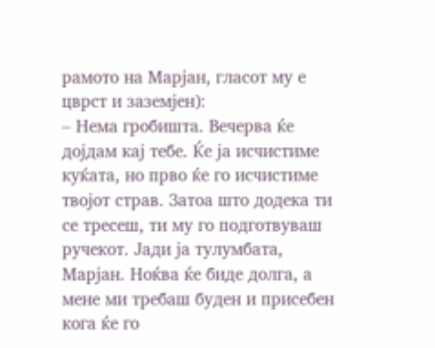рамото на Марјан, гласот му е цврст и заземјен):
– Нема гробишта. Вечерва ќе дојдам кај тебе. Ќе ја исчистиме куќата, но прво ќе го исчистиме твојот страв. Затоа што додека ти се тресеш, ти му го подготвуваш ручекот. Јади ја тулумбата, Марјан. Ноќва ќе биде долга, а мене ми требаш буден и присебен кога ќе го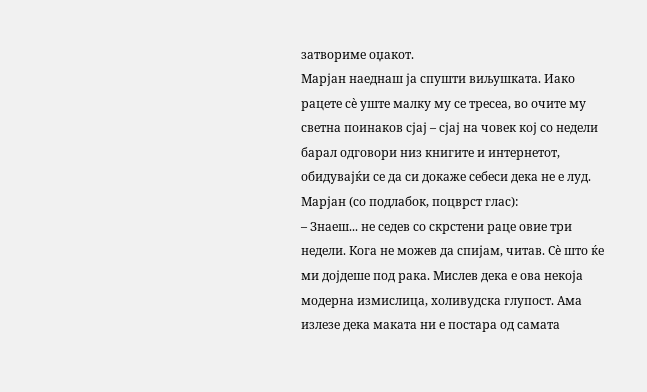затвориме оџакот.
Марјан наеднаш ја спушти виљушката. Иако рацете сè уште малку му се тресеа, во очите му светна поинаков сјај – сјај на човек кој со недели барал одговори низ книгите и интернетот, обидувајќи се да си докаже себеси дека не е луд.
Марјан (со подлабок, поцврст глас):
– Знаеш... не седев со скрстени раце овие три недели. Кога не можев да спијам, читав. Сè што ќе ми дојдеше под рака. Мислев дека е ова некоја модерна измислица, холивудска глупост. Ама излезе дека маката ни е постара од самата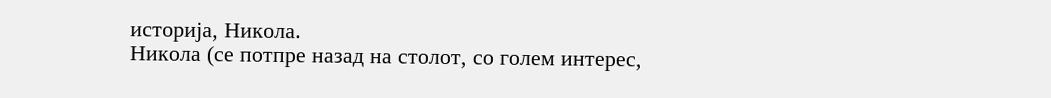историја, Никола.
Никола (се потпре назад на столот, со голем интерес,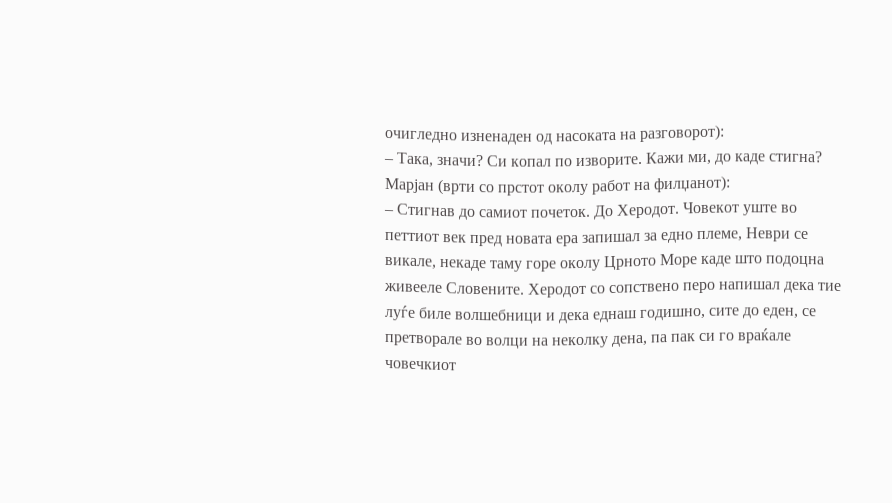очигледно изненаден од насоката на разговорот):
– Така, значи? Си копал по изворите. Кажи ми, до каде стигна?
Марјан (врти со прстот околу работ на филџанот):
– Стигнав до самиот почеток. До Херодот. Човекот уште во петтиот век пред новата ера запишал за едно племе, Неври се викале, некаде таму горе околу Црното Море каде што подоцна живееле Словените. Херодот со сопствено перо напишал дека тие луѓе биле волшебници и дека еднаш годишно, сите до еден, се претворале во волци на неколку дена, па пак си го враќале човечкиот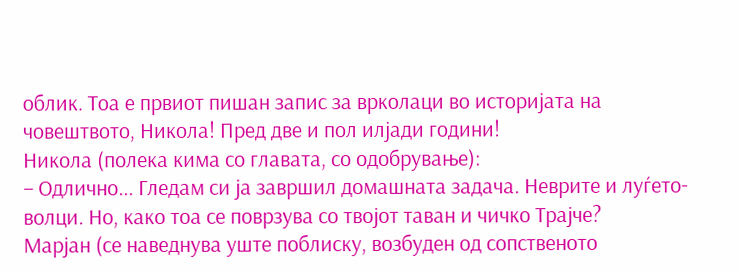облик. Тоа е првиот пишан запис за врколаци во историјата на човештвото, Никола! Пред две и пол илјади години!
Никола (полека кима со главата, со одобрување):
– Одлично... Гледам си ја завршил домашната задача. Неврите и луѓето-волци. Но, како тоа се поврзува со твојот таван и чичко Трајче?
Марјан (се наведнува уште поблиску, возбуден од сопственото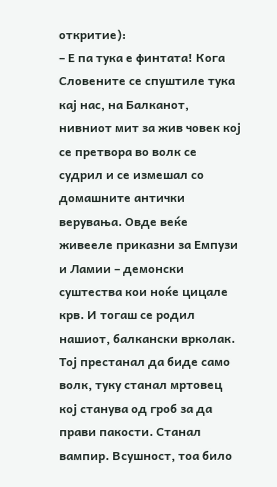откритие):
– Е па тука е финтата! Кога Словените се спуштиле тука кај нас, на Балканот, нивниот мит за жив човек кој се претвора во волк се судрил и се измешал со домашните антички верувања. Овде веќе живееле приказни за Емпузи и Ламии – демонски суштества кои ноќе цицале крв. И тогаш се родил нашиот, балкански врколак. Тој престанал да биде само волк, туку станал мртовец кој станува од гроб за да прави пакости. Станал вампир. Всушност, тоа било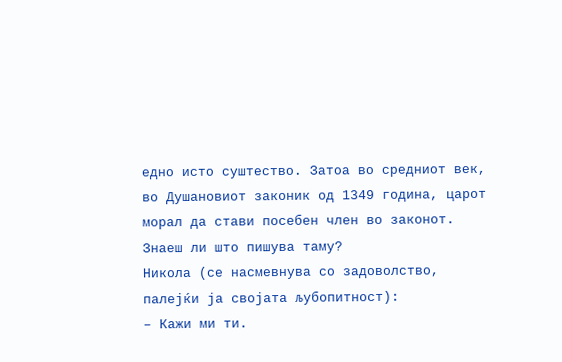едно исто суштество. Затоа во средниот век, во Душановиот законик од 1349 година, царот морал да стави посебен член во законот. Знаеш ли што пишува таму?
Никола (се насмевнува со задоволство, палејќи ја својата љубопитност):
– Кажи ми ти.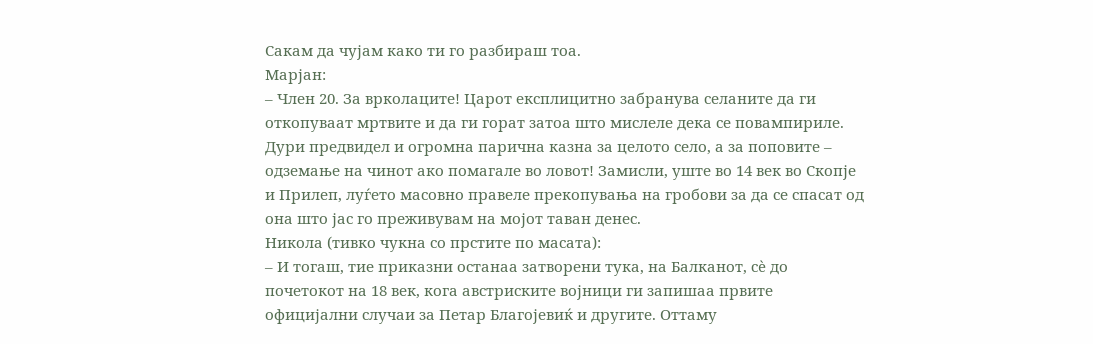Сакам да чујам како ти го разбираш тоа.
Марјан:
– Член 20. За врколаците! Царот експлицитно забранува селаните да ги откопуваат мртвите и да ги горат затоа што мислеле дека се повампириле. Дури предвидел и огромна парична казна за целото село, а за поповите – одземање на чинот ако помагале во ловот! Замисли, уште во 14 век во Скопје и Прилеп, луѓето масовно правеле прекопувања на гробови за да се спасат од она што јас го преживувам на мојот таван денес.
Никола (тивко чукна со прстите по масата):
– И тогаш, тие приказни останаа затворени тука, на Балканот, сè до почетокот на 18 век, кога австриските војници ги запишаа првите официјални случаи за Петар Благојевиќ и другите. Оттаму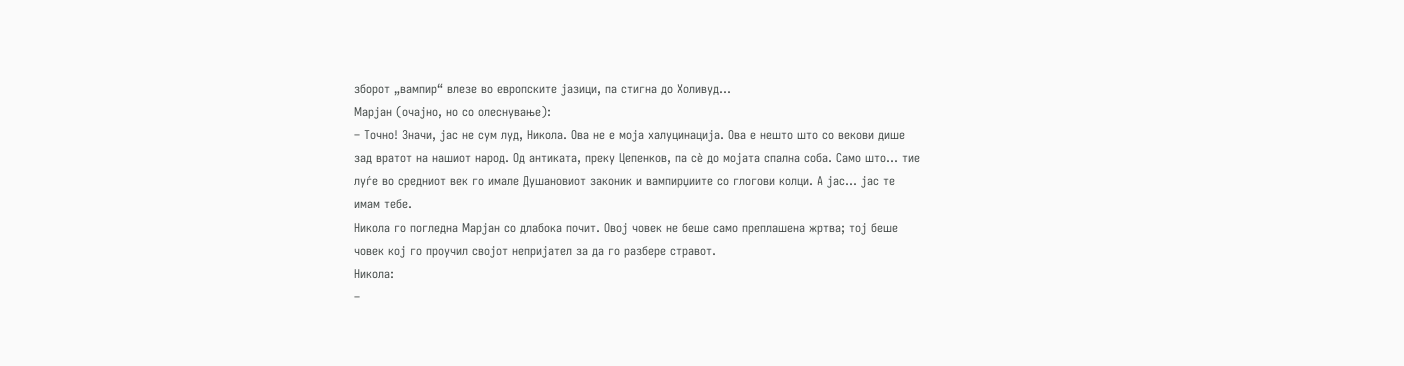зборот „вампир“ влезе во европските јазици, па стигна до Холивуд...
Марјан (очајно, но со олеснување):
– Точно! Значи, јас не сум луд, Никола. Ова не е моја халуцинација. Ова е нешто што со векови дише зад вратот на нашиот народ. Од антиката, преку Цепенков, па сè до мојата спална соба. Само што... тие луѓе во средниот век го имале Душановиот законик и вампирџиите со глогови колци. А јас... јас те имам тебе.
Никола го погледна Марјан со длабока почит. Овој човек не беше само преплашена жртва; тој беше човек кој го проучил својот непријател за да го разбере стравот.
Никола:
–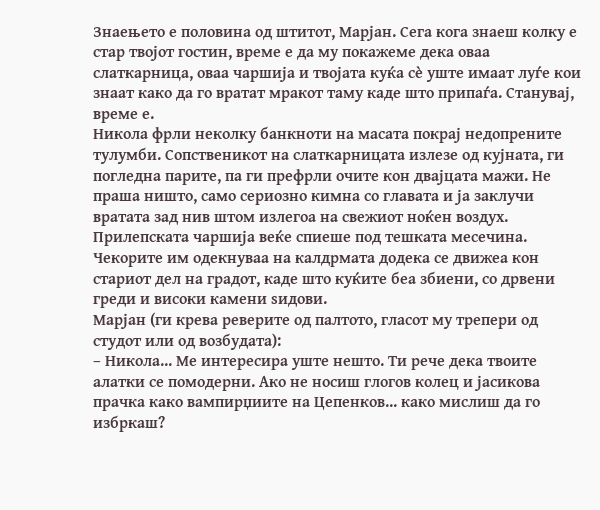Знаењето е половина од штитот, Марјан. Сега кога знаеш колку е стар твојот гостин, време е да му покажеме дека оваа слаткарница, оваа чаршија и твојата куќа сè уште имаат луѓе кои знаат како да го вратат мракот таму каде што припаѓа. Станувај, време е.
Никола фрли неколку банкноти на масата покрај недопрените тулумби. Сопственикот на слаткарницата излезе од кујната, ги погледна парите, па ги префрли очите кон двајцата мажи. Не праша ништо, само сериозно кимна со главата и ја заклучи вратата зад нив штом излегоа на свежиот ноќен воздух.
Прилепската чаршија веќе спиеше под тешката месечина. Чекорите им одекнуваа на калдрмата додека се движеа кон стариот дел на градот, каде што куќите беа збиени, со дрвени греди и високи камени ѕидови.
Марјан (ги крева реверите од палтото, гласот му трепери од студот или од возбудата):
– Никола... Ме интересира уште нешто. Ти рече дека твоите алатки се помодерни. Ако не носиш глогов колец и јасикова прачка како вампирџиите на Цепенков... како мислиш да го избркаш?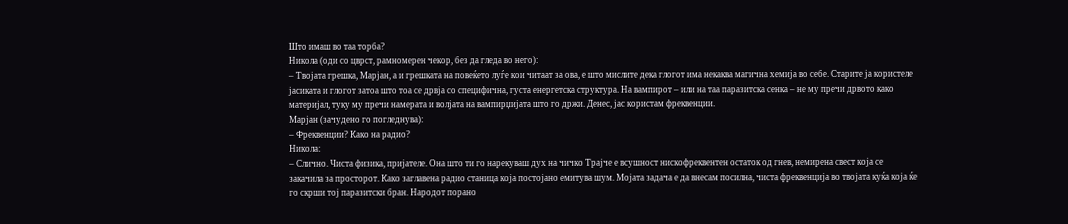Што имаш во таа торба?
Никола (оди со цврст, рамномерен чекор, без да гледа во него):
– Твојата грешка, Марјан, а и грешката на повеќето луѓе кои читаат за ова, е што мислите дека глогот има некаква магична хемија во себе. Старите ја користеле јасиката и глогот затоа што тоа се дрвја со специфична, густа енергетска структура. На вампирот – или на таа паразитска сенка – не му пречи дрвото како материјал, туку му пречи намерата и волјата на вампирџијата што го држи. Денес, јас користам фреквенции.
Марјан (зачудено го погледнува):
– Фреквенции? Како на радио?
Никола:
– Слично. Чиста физика, пријателе. Она што ти го нарекуваш дух на чичко Трајче е всушност нискофреквентен остаток од гнев, немирена свест која се закачила за просторот. Како заглавена радио станица која постојано емитува шум. Мојата задача е да внесам посилна, чиста фреквенција во твојата куќа која ќе го скрши тој паразитски бран. Народот порано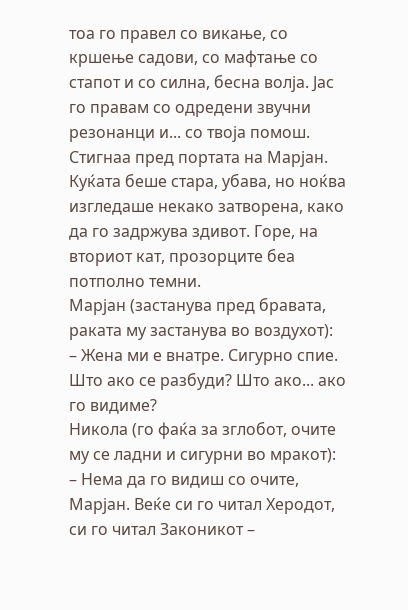тоа го правел со викање, со кршење садови, со мафтање со стапот и со силна, бесна волја. Јас го правам со одредени звучни резонанци и... со твоја помош.
Стигнаа пред портата на Марјан. Куќата беше стара, убава, но ноќва изгледаше некако затворена, како да го задржува здивот. Горе, на вториот кат, прозорците беа потполно темни.
Марјан (застанува пред бравата, раката му застанува во воздухот):
– Жена ми е внатре. Сигурно спие. Што ако се разбуди? Што ако... ако го видиме?
Никола (го фаќа за зглобот, очите му се ладни и сигурни во мракот):
– Нема да го видиш со очите, Марјан. Веќе си го читал Херодот, си го читал Законикот –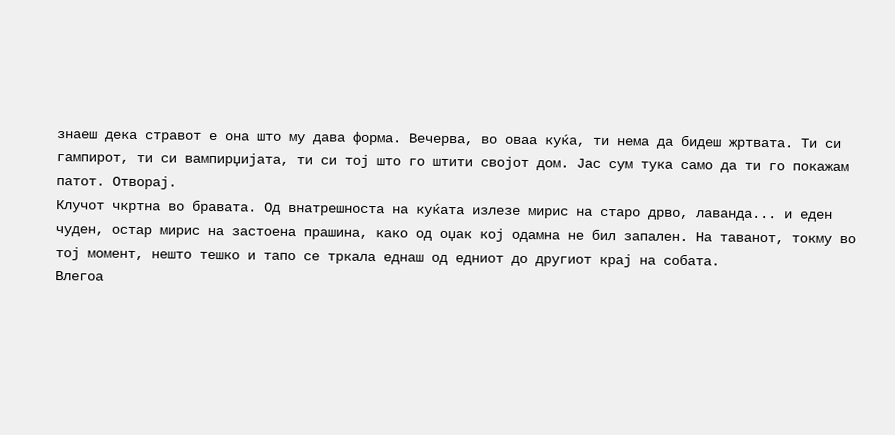знаеш дека стравот е она што му дава форма. Вечерва, во оваа куќа, ти нема да бидеш жртвата. Ти си гампирот, ти си вампирџијата, ти си тој што го штити својот дом. Јас сум тука само да ти го покажам патот. Отворај.
Клучот чкртна во бравата. Од внатрешноста на куќата излезе мирис на старо дрво, лаванда... и еден чуден, остар мирис на застоена прашина, како од оџак кој одамна не бил запален. На таванот, токму во тој момент, нешто тешко и тапо се тркала еднаш од едниот до другиот крај на собата.
Влегоа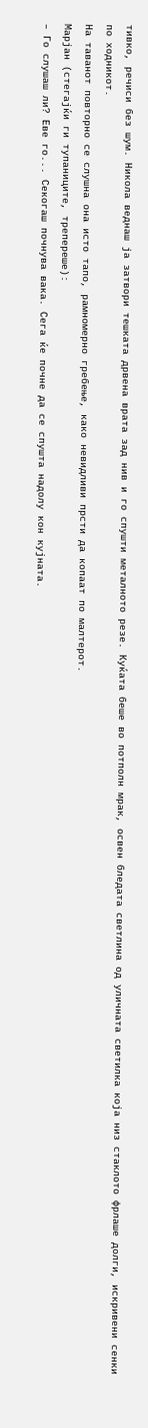тивко, речиси без шум. Никола веднаш ја затвори тешката дрвена врата зад нив и го спушти металното резе. Куќата беше во потполн мрак, освен бледата светлина од уличната светилка која низ стаклото фрлаше долги, искривени сенки по ходникот.
На таванот повторно се слушна она исто тапо, рамномерно гребење, како невидливи прсти да копаат по малтерот.
Марјан (стегајќи ги тупаниците, трепереше):
– Го слушаш ли? Еве го... Секогаш почнува вака. Сега ќе почне да се спушта надолу кон кујната.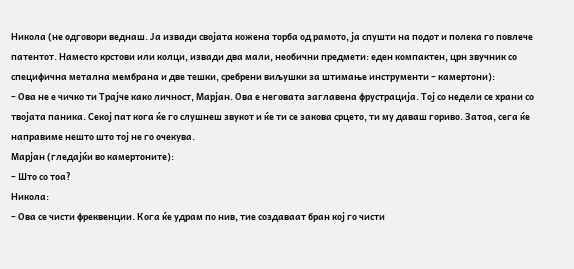Никола (не одговори веднаш. Ја извади својата кожена торба од рамото, ја спушти на подот и полека го повлече патентот. Наместо крстови или колци, извади два мали, необични предмети: еден компактен, црн звучник со специфична метална мембрана и две тешки, сребрени виљушки за штимање инструменти – камертони):
– Ова не е чичко ти Трајче како личност, Марјан. Ова е неговата заглавена фрустрација. Тој со недели се храни со твојата паника. Секој пат кога ќе го слушнеш звукот и ќе ти се закова срцето, ти му даваш гориво. Затоа, сега ќе направиме нешто што тој не го очекува.
Марјан (гледајќи во камертоните):
– Што со тоа?
Никола:
– Ова се чисти фреквенции. Кога ќе удрам по нив, тие создаваат бран кој го чисти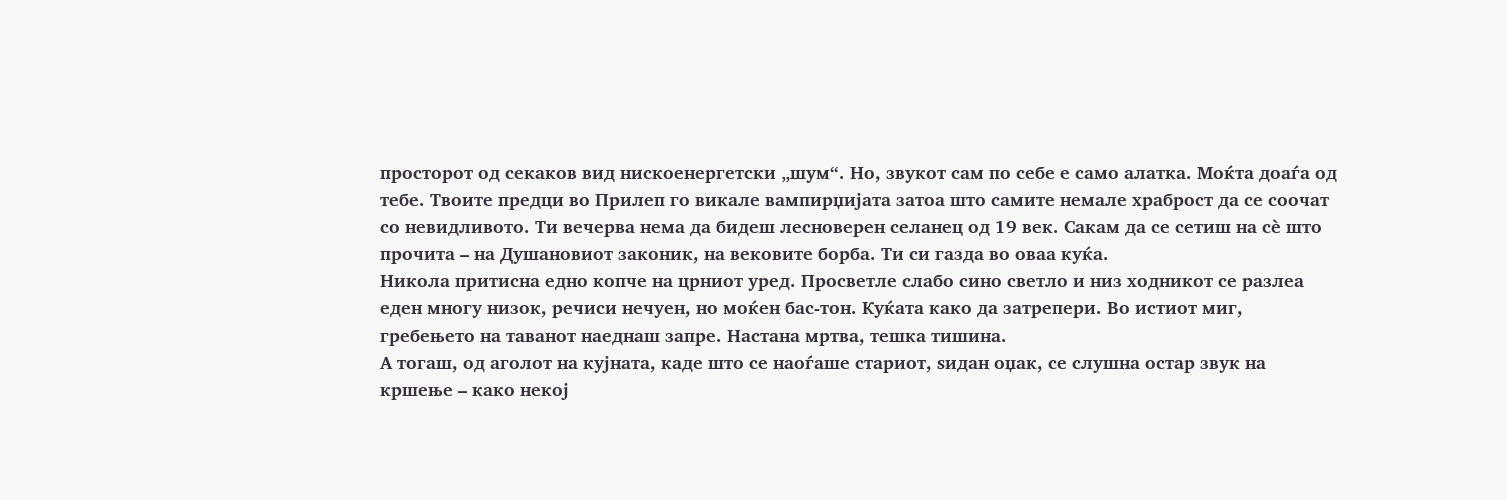просторот од секаков вид нискоенергетски „шум“. Но, звукот сам по себе е само алатка. Моќта доаѓа од тебе. Твоите предци во Прилеп го викале вампирџијата затоа што самите немале храброст да се соочат со невидливото. Ти вечерва нема да бидеш лесноверен селанец од 19 век. Сакам да се сетиш на сè што прочита – на Душановиот законик, на вековите борба. Ти си газда во оваа куќа.
Никола притисна едно копче на црниот уред. Просветле слабо сино светло и низ ходникот се разлеа еден многу низок, речиси нечуен, но моќен бас-тон. Куќата како да затрепери. Во истиот миг, гребењето на таванот наеднаш запре. Настана мртва, тешка тишина.
А тогаш, од аголот на кујната, каде што се наоѓаше стариот, ѕидан оџак, се слушна остар звук на кршење – како некој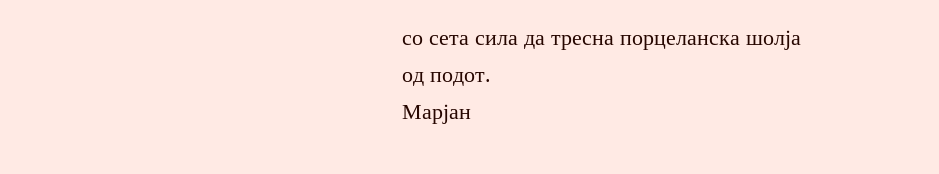со сета сила да тресна порцеланска шолја од подот.
Марјан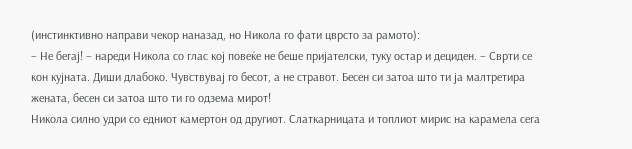(инстинктивно направи чекор наназад, но Никола го фати цврсто за рамото):
– Не бегај! – нареди Никола со глас кој повеќе не беше пријателски, туку остар и дециден. – Сврти се кон кујната. Диши длабоко. Чувствувај го бесот, а не стравот. Бесен си затоа што ти ја малтретира жената, бесен си затоа што ти го одзема мирот!
Никола силно удри со едниот камертон од другиот. Слаткарницата и топлиот мирис на карамела сега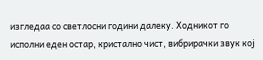изгледаа со светлосни години далеку. Ходникот го исполни еден остар, кристално чист, вибрирачки звук кој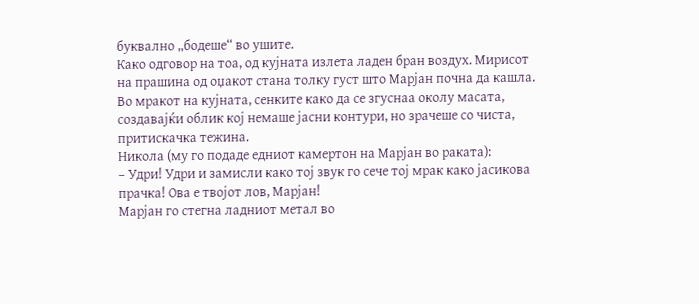буквално „бодеше“ во ушите.
Како одговор на тоа, од кујната излета ладен бран воздух. Мирисот на прашина од оџакот стана толку густ што Марјан почна да кашла. Во мракот на кујната, сенките како да се згуснаа околу масата, создавајќи облик кој немаше јасни контури, но зрачеше со чиста, притискачка тежина.
Никола (му го подаде едниот камертон на Марјан во раката):
– Удри! Удри и замисли како тој звук го сече тој мрак како јасикова прачка! Ова е твојот лов, Марјан!
Марјан го стегна ладниот метал во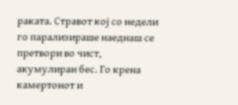раката. Стравот кој со недели го парализираше наеднаш се претвори во чист, акумулиран бес. Го крена камертонот и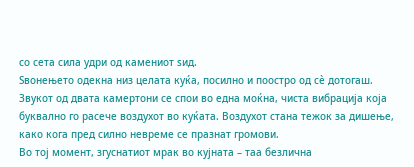со сета сила удри од камениот ѕид.
Ѕвонењето одекна низ целата куќа, посилно и поостро од сè дотогаш.
Звукот од двата камертони се спои во една моќна, чиста вибрација која буквално го расече воздухот во куќата. Воздухот стана тежок за дишење, како кога пред силно невреме се празнат громови.
Во тој момент, згуснатиот мрак во кујната – таа безлична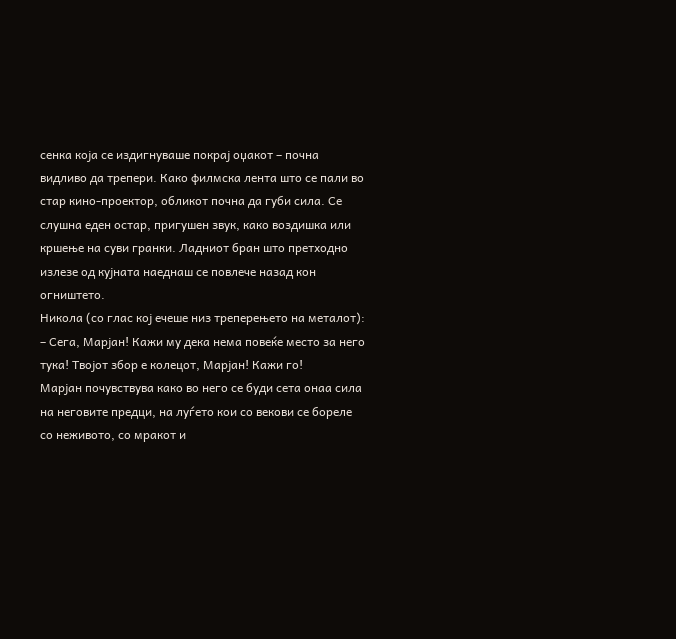сенка која се издигнуваше покрај оџакот – почна видливо да трепери. Како филмска лента што се пали во стар кино-проектор, обликот почна да губи сила. Се слушна еден остар, пригушен звук, како воздишка или кршење на суви гранки. Ладниот бран што претходно излезе од кујната наеднаш се повлече назад кон огништето.
Никола (со глас кој ечеше низ треперењето на металот):
– Сега, Марјан! Кажи му дека нема повеќе место за него тука! Твојот збор е колецот, Марјан! Кажи го!
Марјан почувствува како во него се буди сета онаа сила на неговите предци, на луѓето кои со векови се бореле со неживото, со мракот и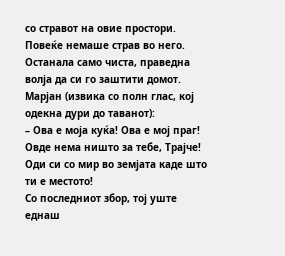со стравот на овие простори. Повеќе немаше страв во него. Останала само чиста, праведна волја да си го заштити домот.
Марјан (извика со полн глас, кој одекна дури до таванот):
– Ова е моја куќа! Ова е мој праг! Овде нема ништо за тебе, Трајче! Оди си со мир во земјата каде што ти е местото!
Со последниот збор, тој уште еднаш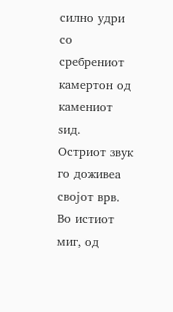силно удри со сребрениот камертон од камениот ѕид.
Остриот звук го доживеа својот врв. Во истиот миг, од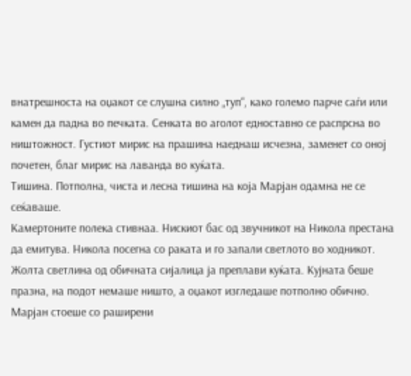внатрешноста на оџакот се слушна силно „туп“, како големо парче саѓи или камен да падна во печката. Сенката во аголот едноставно се распрсна во ништожност. Густиот мирис на прашина наеднаш исчезна, заменет со оној почетен, благ мирис на лаванда во куќата.
Тишина. Потполна, чиста и лесна тишина на која Марјан одамна не се сеќаваше.
Камертоните полека стивнаа. Нискиот бас од звучникот на Никола престана да емитува. Никола посегна со раката и го запали светлото во ходникот. Жолта светлина од обичната сијалица ја преплави куќата. Кујната беше празна, на подот немаше ништо, а оџакот изгледаше потполно обично.
Марјан стоеше со раширени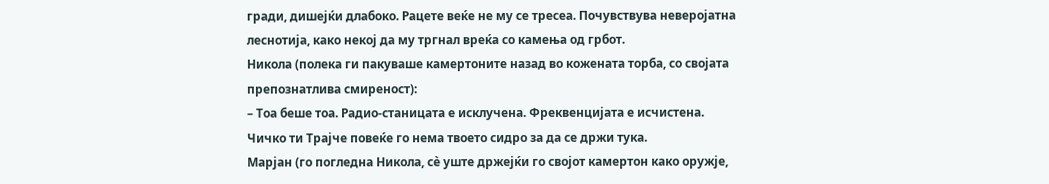гради, дишејќи длабоко. Рацете веќе не му се тресеа. Почувствува неверојатна леснотија, како некој да му тргнал вреќа со камења од грбот.
Никола (полека ги пакуваше камертоните назад во кожената торба, со својата препознатлива смиреност):
– Тоа беше тоа. Радио-станицата е исклучена. Фреквенцијата е исчистена. Чичко ти Трајче повеќе го нема твоето сидро за да се држи тука.
Марјан (го погледна Никола, сè уште држејќи го својот камертон како оружје,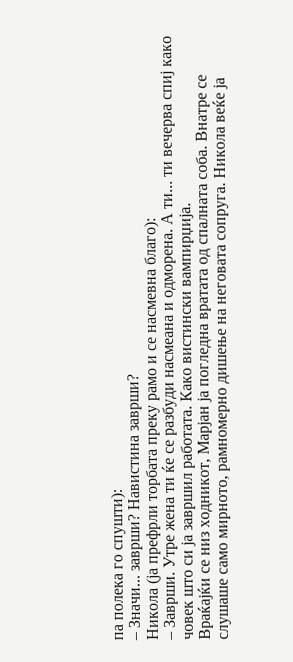па полека го спушти):
– Значи... заврши? Навистина заврши?
Никола (ја префрли торбата преку рамо и се насмевна благо):
– Заврши. Утре жена ти ќе се разбуди насмеана и одморена. А ти... ти вечерва спиј како човек што си ја завршил работата. Како вистински вампирџија.
Враќајќи се низ ходникот, Марјан ја погледна вратата од спалната соба. Внатре се слушаше само мирното, рамномерно дишење на неговата сопруга. Никола веќе ја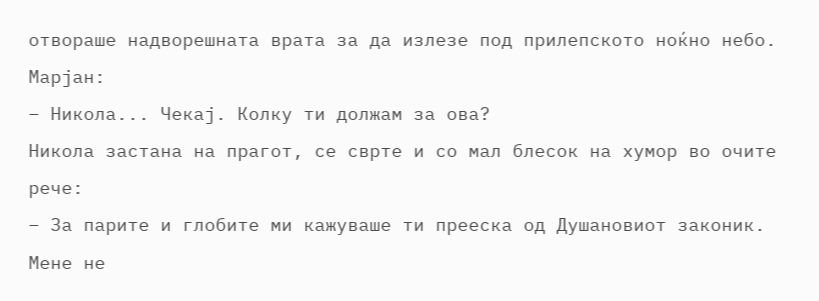отвораше надворешната врата за да излезе под прилепското ноќно небо.
Марјан:
– Никола... Чекај. Колку ти должам за ова?
Никола застана на прагот, се сврте и со мал блесок на хумор во очите рече:
– За парите и глобите ми кажуваше ти прееска од Душановиот законик. Мене не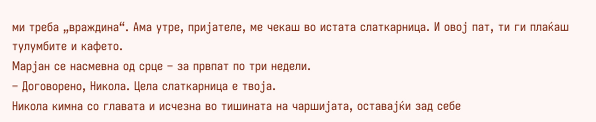ми треба „враждина“. Ама утре, пријателе, ме чекаш во истата слаткарница. И овој пат, ти ги плаќаш тулумбите и кафето.
Марјан се насмевна од срце – за првпат по три недели.
– Договорено, Никола. Цела слаткарница е твоја.
Никола кимна со главата и исчезна во тишината на чаршијата, оставајќи зад себе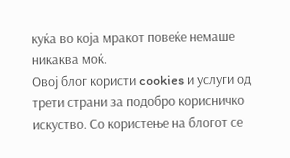куќа во која мракот повеќе немаше никаква моќ.
Овој блог користи cookies и услуги од трети страни за подобро корисничко искуство. Со користење на блогот се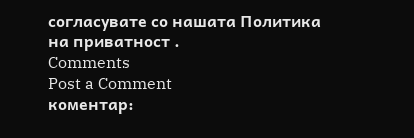согласувате со нашата Политика на приватност .
Comments
Post a Comment
коментар: